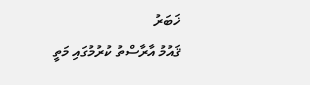ޚަބަރު
ޤައުމު އާރާސްތު ކުރުމުގައި މަތީ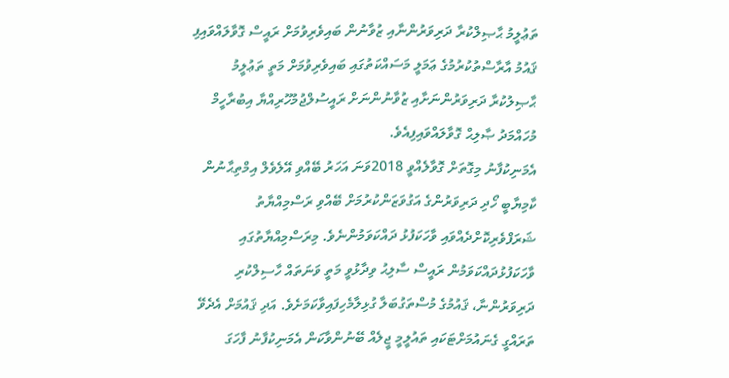ތަޢުލީމު ޙާޞިލްކުރާ ދަރިވަރުންނާއި ޒުވާނުން ބައިވެރިވުމަށް ރައީސް ގޮވާލައްވައިފި
ޤައުމު އާރާސްތުކުރުމުގެ ޢަމަލީ މަސައްކަތުގައި ބައިވެރިވުމަށް މަތީ ތަޢުލީމު ޙާޞިލުކުރާ ދަރިވަރުންނަށާއި ޒުވާނުންނަށް ރައީސުލްޖުމުހޫރިއްޔާ އިބުރާހީމް މުހައްމަދު ޞާލިޙް ގޮވާލައްވައިފިއެވެ.
އެމަނިކުފާނު މިގޮތަށް ގޮވާލެއްވީ 2018ވަނަ އަހަރު ބޭއްވި އޭލެވެލް އިމްތިޙާނުން ކާމިޔާބީ ހޯދި ދަރިވަރުންގެ އަގުވަޒަންކުރުމަށް ބޭއްވި ރަސްމިއްޔާތު ޝަރަފްވެރިކޮށްދެއްވައި ވާހަކަފުޅު ދައްކަވަމުންނެވެ. މިރަސްމިއްޔާތުގައި ވާހަކަފުޅުދައްކަވަމުން ރައީސް ސާލިޙު ވިދާޅުވީ މަތީ ވަނަތައް ހާސިލްކުރި ދަރިވަރުންނާ، ޤައުމުގެ މުސްތަގުބަލާ ގުޅިލާމެހިފައިވާކަމަށެވެ. އަދި ޤައުމަށް އެދެވޭ ތަރައްގީ ގެނައުމަށްޓަކައި ތައުލީމީ ޖީލެއް ބޭނުންވާކަން އެމަނިކުފާނު ފާހަގަ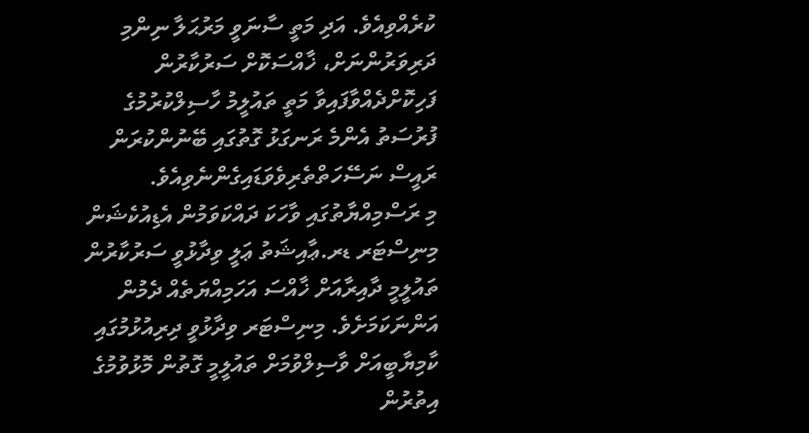ކުރެއްވިއެވެ. އަދި މަތީ ސާނަވީ މަރުޙަލާ ނިންމި ދަރިވަރުންނަށް، ޚާއްސަކޮށް ސަރުކާރުން ފަހިކޮށްދެއްވާފައިވާ މަތީ ތައުލީމު ހާސިލްކުރުމުގެ ފުރުސަތު އެންމެ ރަނގަޅު ގޮތުގައި ބޭނުންކުރަން ރައީސް ނަސޭހަތްތެރިވެވަޑައިގެންނެވިއެވެ.
މި ރަސްމިއްޔާތުގައި ވާހަކަ ދައްކަވަމުން އެޑިއުކެޝަން މިނިސްޓަރ ޑރ.ޢާއިޝަތު ޢަލީ ވިދާޅުވީ ސަރުކާރުން ތައުލީމީ ދާއިރާއަށް ޚާއްސަ އަހަމިއްޔަތެއް ދެމުން އަންނަކަމަށެވެ. މިނިސްޓަރ ވިދާޅުވީ ދިރިއުޅުމުގައި ކާމިޔާބީއަށް ވާސިލްވުމަށް ތައުލީމީ ގޮތުން މޮޅުވުމުގެ އިތުރުން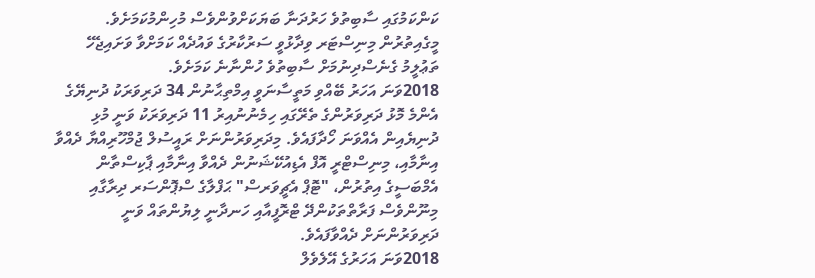ކަންކަމުގައި ސާބިތުވެ ހަރުދަނާ ބަޔަކަށްވުންވެސް މުހިންމުކަމަށެވެ. މީގެއިތުރުން މިނިސްޓަރ ވިދާޅުވީ ސަރުކާރުގެ ވައުދެއް ކަމަށްވާ ވަށައިޖެހޭ ތަޢުލީމު ގެނެސްދިނުމަށް ސާބިތުވެ ހުންނާނެ ކަމަށެވެ.
2018ވަނަ އަހަރު ބޭއްވި މަތީސާނަވީ އިމްތިޙާނުން 34 ދަރިވަރަކު ދުނިޔޭގެ އެންމެ މޮޅު ދަރިވަރުންގެ ތެރޭގައި ހިމެނުނުއިރު 11 ދަރިވަރަކު ވަނީ މުޅި ދުނިޔެއިން އެއްވަނަ ހޯދާފައެވެ. މިދަރިވަރުންނަށް ރައީސުލް ޖުމްހޫރިއްޔާ ދެއްވާ އިނާމާއި، މިނިސްޓްރީ އޮފް އެޑިއުކޭޝަނުން ދެއްވާ އިނާމާއި ޕާކިސްތާން އެމްބަސީގެ އިތުރުން، "ޓޮޕް އެޗީވަރސް" ޙަފްލާގެ ސްޕޮންސަރ ދިރާގާއި މިނޫންވެސް ފަރާތްތަކުންދޭ ޓްރޮފީއާއި ހަނދާނީ ލިޔުންތައް ވަނީ ދަރިވަރުންނަށް ދެއްވާފައެވެ.
2018ވަނަ އަހަރުގެ އޭލެވެލް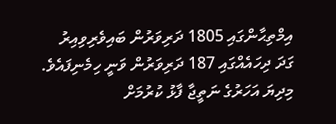އިމްތިޙާންގައި 1805 ދަރިވަރުން ބައިވެރިވިއިރު ގަދަ ދިހައެއްގައި 187 ދަރިވަރުން ވަނީ ހިމެނިފައެވެ. މިދިޔަ އަހަރުގެ ނަތީޖާ ފާޅު ކުރުމަށް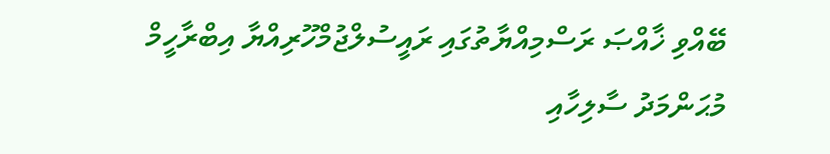ބޭއްވި ޚާއްޞަ ރަސްމިއްޔާތުގައި ރައީސުލްޖުމްހޫރިއްޔާ އިބްރާހީމް މުޙަންމަދު ސާލިހާއި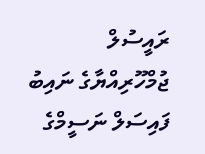ރައީސުލް ޖުމްހޫރިއްޔާގެ ނައިބު ފައިސަލް ނަސީމްގެ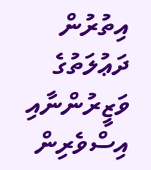އިތުރުން ދަޢުލަތުގެ ވަޒީރުންނާއި އިސްވެރިން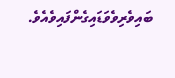ބައިވެރިވެވަޑައިގެންފައިވެއެވެ.